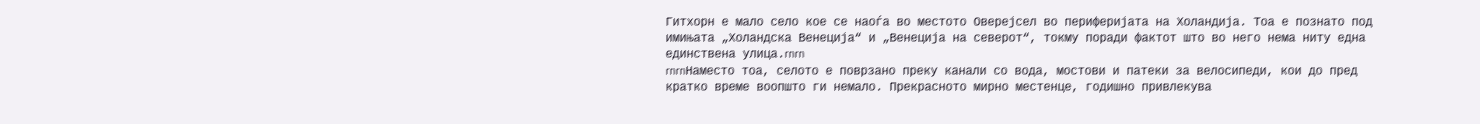Гитхорн е мало село кое се наоѓа во местото Оверејсел во периферијата на Холандија. Тоа е познато под имињата „Холандска Венеција“ и „Венеција на северот“, токму поради фактот што во него нема ниту една единствена улица.rnrn
rnrnНаместо тоа, селото е поврзано преку канали со вода, мостови и патеки за велосипеди, кои до пред кратко време воопшто ги немало. Прекрасното мирно местенце, годишно привлекува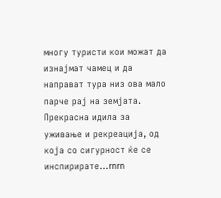многу туристи кои можат да изнајмат чамец и да направат тура низ ова мало парче рај на земјата. Прекрасна идила за уживање и рекреација, од која со сигурност ќе се инспирирате…rnrn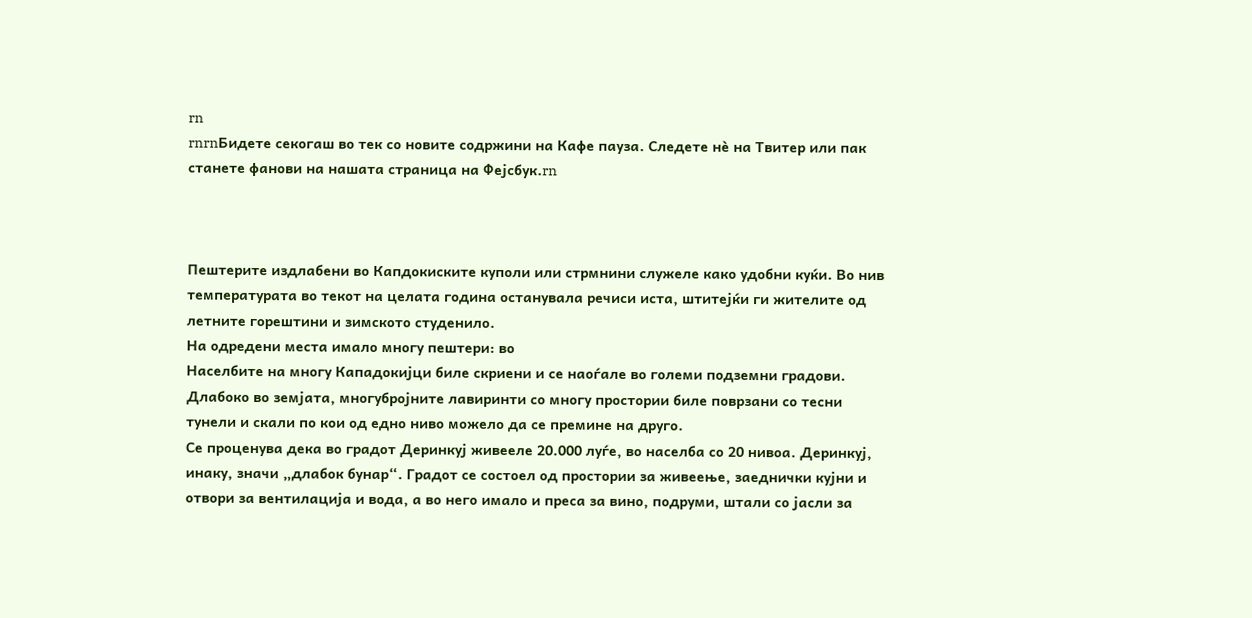rn
rnrnБидете секогаш во тек со новите содржини на Кафе пауза. Следете нè на Твитер или пак станете фанови на нашата страница на Фејсбук.rn



Пештерите издлабени во Капдокиските куполи или стрмнини служеле како удобни куќи. Во нив температурата во текот на целата година останувала речиси иста, штитејќи ги жителите од летните горештини и зимското студенило.
На одредени места имало многу пештери: во
Населбите на многу Кападокијци биле скриени и се наоѓале во големи подземни градови. Длабоко во земјата, многубројните лавиринти со многу простории биле поврзани со тесни тунели и скали по кои од едно ниво можело да се премине на друго.
Се проценува дека во градот Деринкуј живееле 20.000 луѓе, во населба со 20 нивоа. Деринкуј, инаку, значи „длабок бунар“. Градот се состоел од простории за живеење, заеднички кујни и отвори за вентилација и вода, а во него имало и преса за вино, подруми, штали со јасли за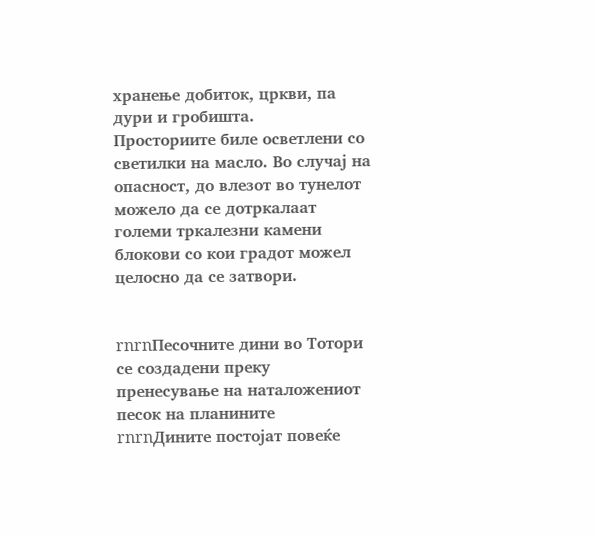хранење добиток, цркви, па дури и гробишта.
Просториите биле осветлени со светилки на масло. Во случај на опасност, до влезот во тунелот можело да се дотркалаат големи тркалезни камени блокови со кои градот можел целосно да се затвори.


rnrnПесочните дини во Тотори се создадени преку пренесување на наталожениот песок на планините
rnrnДините постојат повеќе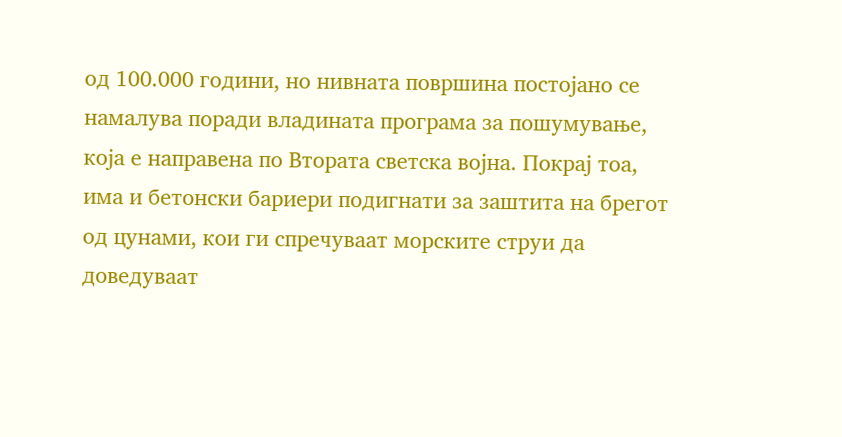од 100.000 години, но нивната површина постојано се намалува поради владината програма за пошумување, која е направена по Втората светска војна. Покрај тоа, има и бетонски бариери подигнати за заштита на брегот од цунами, кои ги спречуваат морските струи да доведуваат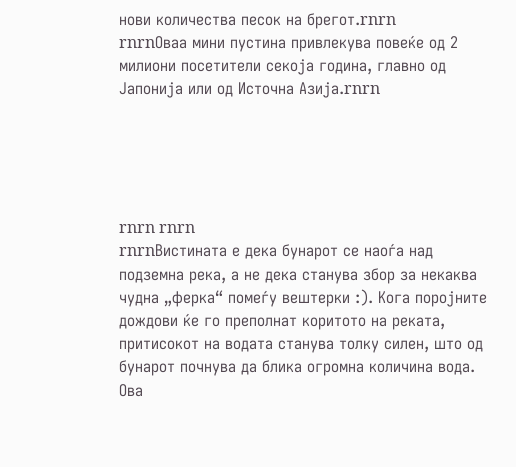нови количества песок на брегот.rnrn
rnrnОваа мини пустина привлекува повеќе од 2 милиони посетители секоја година, главно од Јапонија или од Источна Азија.rnrn





rnrn rnrn
rnrnВистината е дека бунарот се наоѓа над подземна река, а не дека станува збор за некаква чудна „ферка“ помеѓу вештерки :). Кога поројните дождови ќе го преполнат коритото на реката, притисокот на водата станува толку силен, што од бунарот почнува да блика огромна количина вода. Ова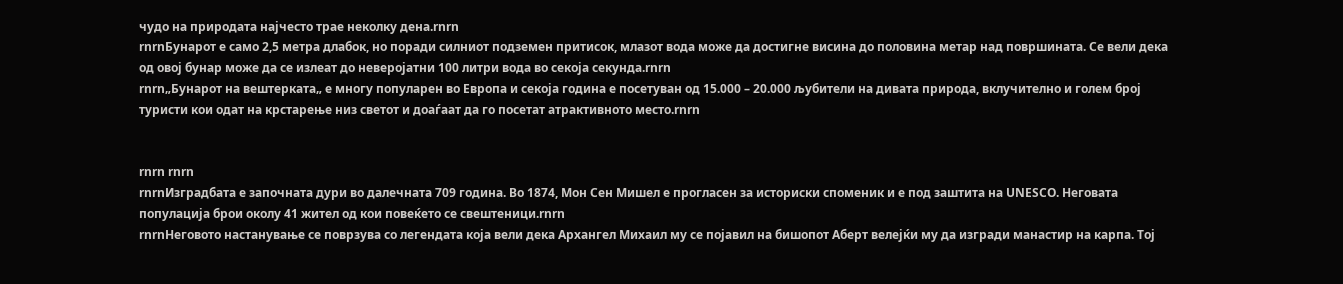чудо на природата најчесто трае неколку дена.rnrn
rnrnБунарот е само 2,5 метра длабок, но поради силниот подземен притисок, млазот вода може да достигне висина до половина метар над површината. Се вели дека од овој бунар може да се излеат до неверојатни 100 литри вода во секоја секунда.rnrn
rnrn„Бунарот на вештерката„ е многу популарен во Европа и секоја година е посетуван од 15.000 – 20.000 љубители на дивата природа, вклучително и голем број туристи кои одат на крстарење низ светот и доаѓаат да го посетат атрактивното место.rnrn


rnrn rnrn
rnrnИзградбата е започната дури во далечната 709 година. Во 1874, Мон Сен Мишел е прогласен за историски споменик и е под заштита на UNESCO. Неговата популација брои околу 41 жител од кои повеќето се свештеници.rnrn
rnrnНеговото настанување се поврзува со легендата која вели дека Архангел Михаил му се појавил на бишопот Аберт велејќи му да изгради манастир на карпа. Тој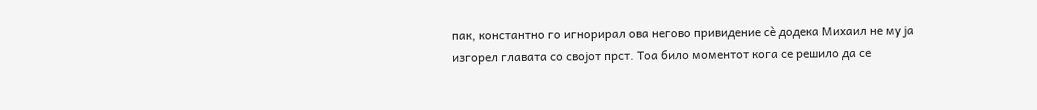пак, константно го игнорирал ова негово привидение сè додека Михаил не му ја изгорел главата со својот прст. Тоа било моментот кога се решило да се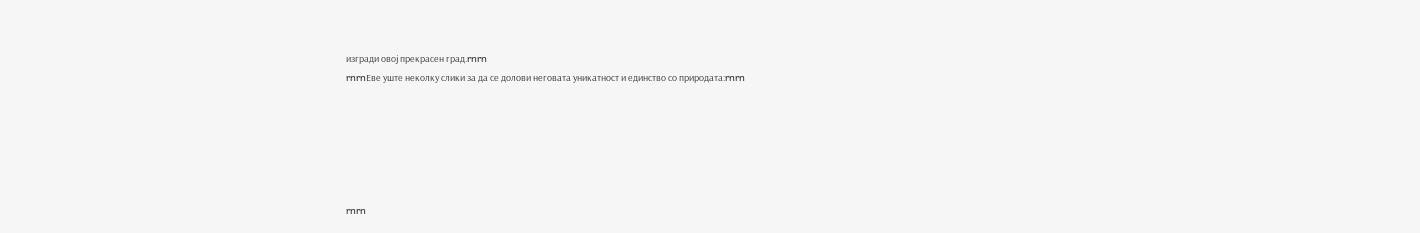изгради овој прекрасен град.rnrn
rnrnЕве уште неколку слики за да се долови неговата уникатност и единство со природата:rnrn






rnrn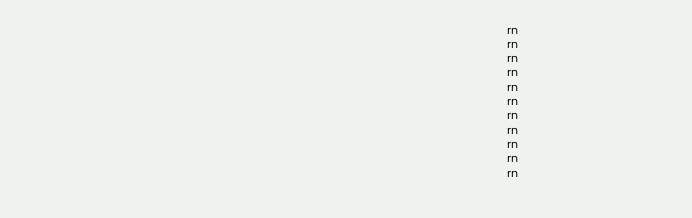rn
rn
rn
rn
rn
rn
rn
rn
rn
rn
rn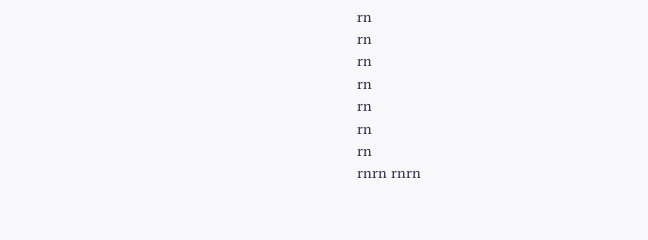rn
rn
rn
rn
rn
rn
rn
rnrn rnrn